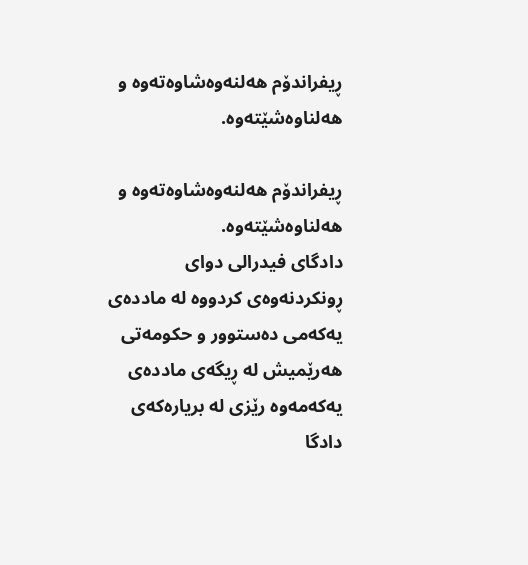ڕیفراندۆم هه‌لنه‌وه‌شاوه‌ته‌وه‌ و هه‌لناوه‌شێته‌وه‌.

ڕیفراندۆم هه‌لنه‌وه‌شاوه‌ته‌وه‌ و هه‌لناوه‌شێته‌وه‌.
دادگای فیدرالی دوای ڕونكردنه‌وه‌ی كردووه‌ له‌ مادده‌ی یه‌كه‌می ده‌ستوور و حكومه‌تی هه‌رێمیش له‌ ڕیگه‌ی مادده‌ی یه‌كه‌مه‌وه‌ رێزی له‌ بریاره‌كه‌ی دادگا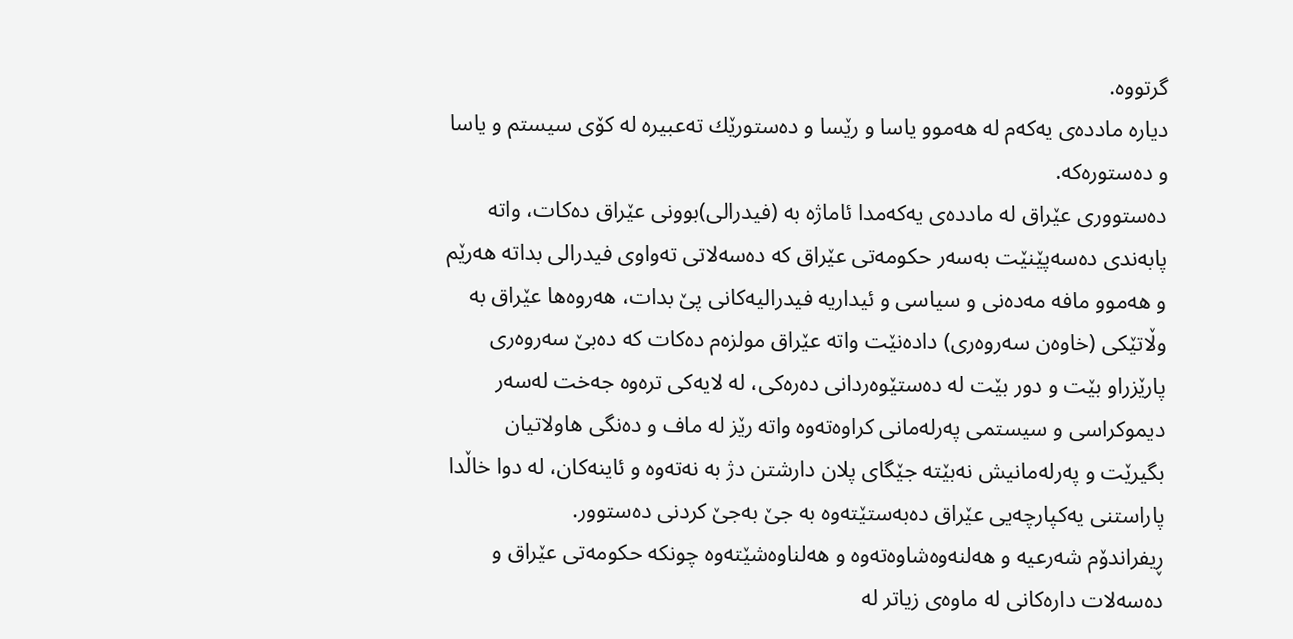گرتووه‌.
دیاره‌ مادده‌ی یه‌كه‌م له‌ هه‌موو یاسا و رێسا و ده‌ستورێك ته‌عبیره‌ له‌ كۆی سیستم و یاسا و ده‌ستوره‌كه‌.
ده‌ستووری عێراق له‌ مادده‌ی یه‌كه‌مدا ئاماژه‌ به‌ (فیدرالی)بوونی عێراق ده‌كات، واته‌ پابه‌ندی ده‌سه‌پێنێت به‌سه‌ر حكومه‌تی عێراق كه‌ ده‌سه‌لاتی ته‌واوی فیدرالی بداته‌ هه‌رێم و هه‌موو مافه‌ مه‌ده‌نی و سیاسی و ئیداریه‌ فیدرالیه‌كانی پێ بدات، هه‌روه‌ها عێراق به‌ وڵاتێكی (خاوه‌ن سه‌روه‌ری) داده‌نێت واته‌ عێراق مولزه‌م ده‌كات كه‌ ده‌بێ سه‌روه‌ری پارێزراو بێت و دور بێت له‌ ده‌ستێوه‌ردانی ده‌ره‌كی، له‌ لایه‌كی تره‌وه‌ جه‌خت له‌سه‌ر دیموكراسی و سیستمی په‌رله‌مانی كراوه‌ته‌وه واته‌ رێز له‌ ماف و ده‌نگی هاولاتیان بگیرێت و په‌رله‌مانیش نه‌بێته‌ جێگای پلان دارشتن دژ به‌ نه‌ته‌وه‌ و ئاینه‌كان، له‌ دوا خاڵدا پاراستنی یه‌كپارچه‌یی عێراق ده‌به‌ستێته‌وه‌ به‌ جێ به‌جێ كردنی ده‌ستوور.
ڕیفراندۆم شه‌رعیه‌ و هه‌لنه‌وه‌شاوه‌ته‌وه‌ و هه‌لناوه‌شێته‌وه‌ چونكه‌ حكومه‌تی عێراق و ده‌سه‌لات داره‌كانی له‌ ماوه‌ی زیاتر له‌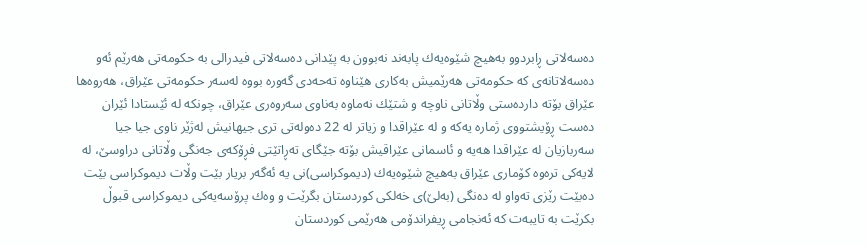ده‌سه‌لاتی ڕابردوو به‌هیچ شێوه‌یه‌ك پابه‌ند نه‌بوون به‌ پێدانی ده‌سه‌لاتی فیدرالی به‌ حكومه‌تی هه‌رێم ئه‌و ده‌سه‌لاتانه‌ی كه‌ حكومه‌تی هه‌رێمیش به‌كاری هێناوه‌ ته‌حه‌دی گه‌وره‌ بووه‌ له‌سه‌ر حكومه‌تی عێراق، هه‌روه‌ها عێراق بۆته‌ دارده‌ستی وڵاتانی ناوچه‌ و شتێك نه‌ماوه‌ به‌ناوی سه‌روه‌ری عێراق، چونكه‌ له‌ ئێستادا ئێران ده‌ست ڕۆیشتووی ژماره‌ یه‌كه‌ و له‌ عێراقدا و زیاتر له‌ 22 ده‌وله‌تی تری جیهانیش له‌ژێر ناوی جیا جیا سه‌ربازیان له‌ عێراقدا هه‌یه‌ و ئاسمانی عێراقیش بۆته‌ جێگای ته‌ڕاتێتی فڕۆكه‌ی جه‌نگی وڵاتانی دراوسێ، له‌ لایه‌كی تره‌وه‌ كۆماری عێراق به‌هیچ شێوه‌یه‌ك (دیموكراسی)نی یه‌ ئه‌گه‌ر بریار بێت وڵات دیموكراسی بێت ده‌بێت رێزی ته‌واو له‌ ده‌نگی (به‌لێ)ی خه‌لكی كوردستان بگرێت و وه‌ك پرۆسه‌یه‌كی دیموكراسی قبوڵ بكرێت به‌ تایبه‌ت كه‌ ئه‌نجامی ڕیفراندۆمی هه‌رێمی كوردستان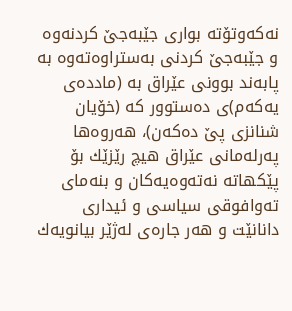نه‌كه‌وتۆته‌ بواری جێبه‌جێ كردنه‌وه‌ و جێبه‌جێ كردنی به‌ستراوه‌ته‌وه‌ به‌ پابه‌ند بوونی عێراق به‌ (مادده‌ی یه‌كه‌م)ی ده‌ستوور كه‌ (خۆیان شنانزی پێ ده‌كه‌ن)، هه‌روه‌ها په‌رله‌مانی عێراق هیچ رێزێك بۆ پێكهاته‌ نه‌ته‌وه‌یه‌كان و بنه‌مای ته‌وافوقی سیاسی و ئیداری دانانێت و هه‌ر جاره‌ی له‌ژێر بیانویه‌ك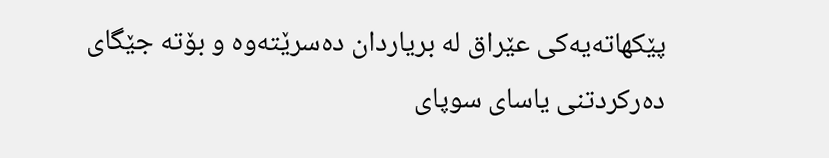پێكهاته‌یه‌كی عێراق له‌ بریاردان ده‌سرێته‌وه‌ و بۆته‌ جێگای ده‌ركردتنی یاسای سوپای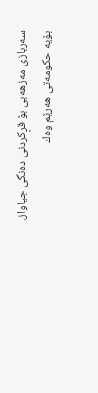سه‌ربازی مه‌زهه‌بی بۆ قڕكردنی ده‌نگی جیاواز.
بۆیه‌ حكومه‌تی هه‌رێم وه‌ك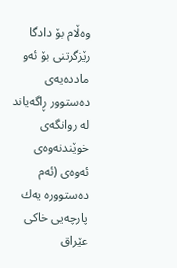وه‌ڵام بۆ دادگا رێزگرتنی بۆ ئه‌و مادده‌یه‌ی ده‌ستوور ڕاگه‌یاند له‌ روانگه‌ی خوێندنه‌وه‌ی ئه‌وه‌ی (ئه‌م ده‌ستووره‌ یه‌ك پارچه‌یی خاكی عێراق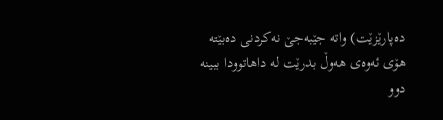ده‌پارێزێت) واته‌ جێبه‌جێ نه‌كردنی ده‌بێته‌ هۆی ئه‌وه‌ی هه‌وڵ بدرێت له‌ داهاتوودا ببینه‌ دوو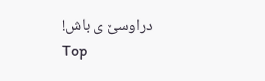دراوسێ ی باش!
Top